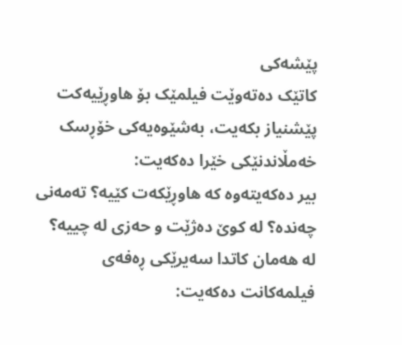پێشەکی
کاتێک دەتەوێت فیلمێک بۆ هاوڕێیەکت پێشنیاز بکەیت، بەشێوەیەکی خۆڕسک خەمڵاندنێکی خێرا دەکەیت:
بیر دەکەیتەوە کە هاوڕێکەت کێیە؟ تەمەنی چەندە؟ لە کوێ دەژێت و حەزی لە چییە؟
لە هەمان کاتدا سەیرێکی ڕەفەی فیلمەکانت دەکەیت: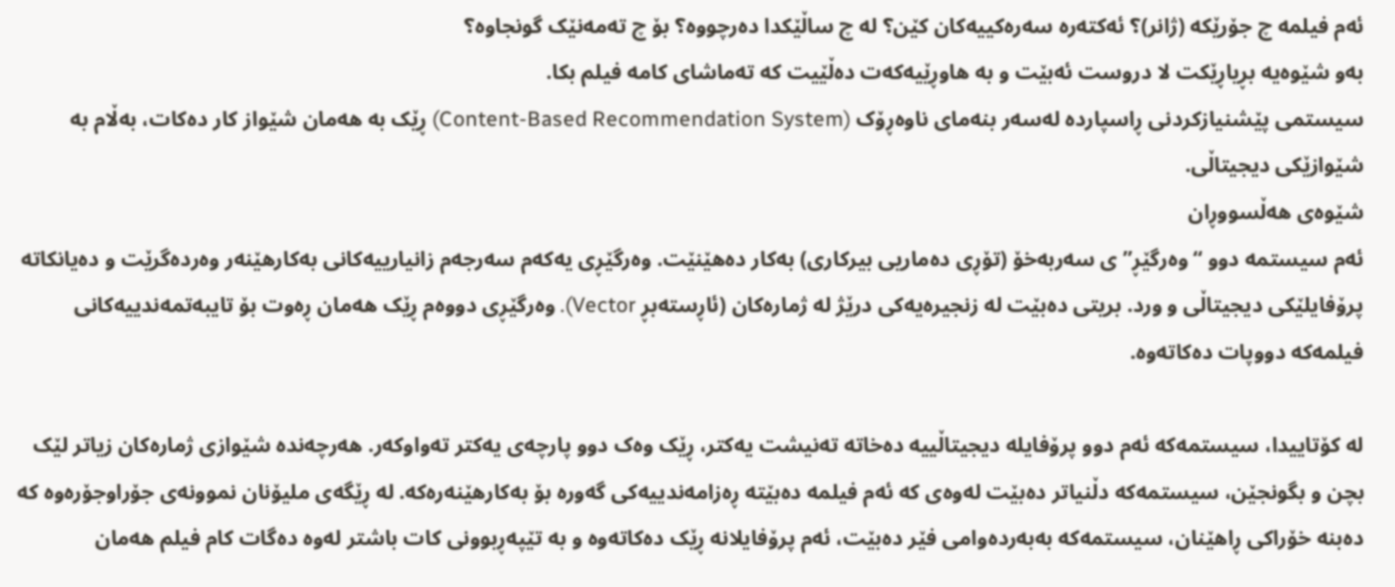ئەم فیلمە چ جۆرێکە (ژانر)؟ ئەکتەرە سەرەکییەکان کێن؟ لە چ ساڵێکدا دەرچووە؟ بۆ چ تەمەنێک گونجاوە؟
بەو شێوەیە بڕیاڕێکت لا دروست ئەبێت و بە هاوڕێیەکەت دەڵێیت کە تەماشای کامە فیلم بکا.
سیستمی پێشنیازکردنی ڕاسپاردە لەسەر بنەمای ناوەڕۆک (Content-Based Recommendation System) ڕێک بە هەمان شێواز کار دەکات، بەڵام بە شێوازێکی دیجیتاڵی.
شێوەی هەڵسووڕان
ئەم سیستمە دوو “وەرگێڕ”ی سەربەخۆ (تۆڕی دەماریی بیرکاری) بەکار دەهێنێت. وەرگێڕی یەکەم سەرجەم زانیارییەکانی بەکارهێنەر وەردەگرێت و دەیانکاتە پرۆفایلێکی دیجیتاڵی و ورد. بریتی دەبێت لە زنجیرەیەکی درێژ لە ژمارەکان (ئاڕستەبڕ Vector). وەرگێڕی دووەم ڕێک هەمان ڕەوت بۆ تایبەتمەندییەکانی فیلمەکە دووپات دەکاتەوە.

لە کۆتاییدا، سیستمەکە ئەم دوو پرۆفایلە دیجیتاڵییە دەخاتە تەنیشت یەکتر، ڕێک وەک دوو پارچەی یەکتر تەواوکەر. هەرچەندە شێوازی ژمارەکان زیاتر لێک بچن و بگونجێن، سیستمەکە دڵنیاتر دەبێت لەوەی کە ئەم فیلمە دەبێتە ڕەزامەندییەکی گەورە بۆ بەکارهێنەرەکە. لە ڕێگەی ملیۆنان نموونەی جۆراوجۆرەوە کە دەبنە خۆراکی ڕاهێنان، سیستمەکە بەبەردەوامی فێر دەبێت، ئەم پرۆفایلانە ڕێک دەکاتەوە و بە تێپەڕبوونی کات باشتر لەوە دەگات کام فیلم هەمان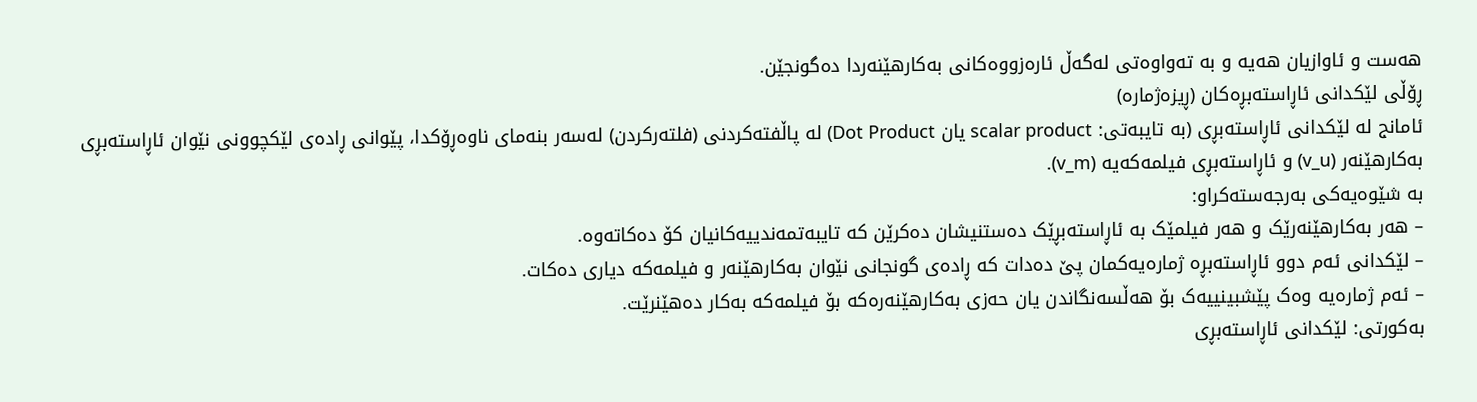هەست و ئاوازیان هەیە و بە تەواوەتی لەگەڵ ئارەزووەکانی بەکارهێنەردا دەگونجێن.
ڕۆڵی لێکدانی ئاڕاستەبڕەکان (ڕیزەژمارە)
ئامانج لە لێکدانی ئاڕاستەبڕی (بە تایبەتی: scalar product یان Dot Product) لە پاڵفتەکردنی (فلتەرکردن) لەسەر بنەمای ناوەڕۆکدا، پێوانی ڕادەی لێکچوونی نێوان ئاڕاستەبڕی بەکارهێنەر (v_u) و ئاڕاستەبڕی فیلمەکەیە (v_m).
بە شێوەیەکی بەرجەستەکراو:
– هەر بەکارهێنەرێک و هەر فیلمێک بە ئاڕاستەبڕێک دەستنیشان دەکرێن کە تایبەتمەندییەکانیان کۆ دەکاتەوە.
– لێکدانی ئەم دوو ئاڕاستەبڕە ژمارەیەکمان پێ دەدات کە ڕادەی گونجانی نێوان بەکارهێنەر و فیلمەکە دیاری دەکات.
– ئەم ژمارەیە وەک پێشبینییەک بۆ هەڵسەنگاندن یان حەزی بەکارهێنەرەکە بۆ فیلمەکە بەکار دەهێنرێت.
بەکورتی: لێکدانی ئاڕاستەبڕی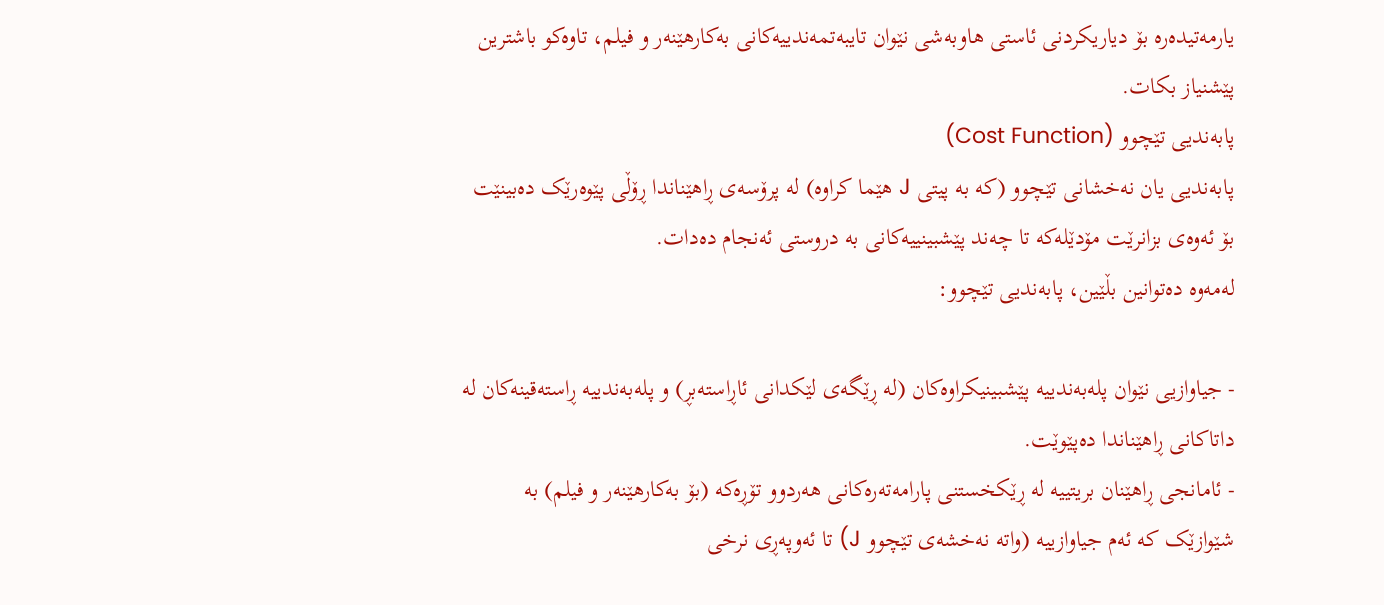یارمەتیدەرە بۆ دیاریکردنی ئاستی هاوبەشی نێوان تایبەتمەندییەکانی بەکارهێنەر و فیلم، تاوەکو باشترین پێشنیاز بکات.
پابەندیی تێچوو (Cost Function)
پابەندیی یان نەخشانی تێچوو (کە بە پیتی J هێما کراوە) لە پرۆسەی ڕاهێناندا ڕۆڵی پێوەرێک دەبینێت بۆ ئەوەی بزانرێت مۆدێلەکە تا چەند پێشبینییەکانی بە دروستی ئەنجام دەدات.
لەمەوە دەتوانین بڵێین، پابەندیی تێچوو:

- جیاوازیی نێوان پلەبەندییە پێشبینیکراوەکان (لە ڕێگەی لێکدانی ئاڕاستەبڕ) و پلەبەندییە ڕاستەقینەکان لە داتاکانی ڕاهێناندا دەپێوێت.
- ئامانجی ڕاهێنان بریتییە لە ڕێکخستنی پارامەتەرەکانی هەردوو تۆڕەکە (بۆ بەکارهێنەر و فیلم) بە شێوازێک کە ئەم جیاوازییە (واتە نەخشەی تێچوو J) تا ئەوپەڕی نرخی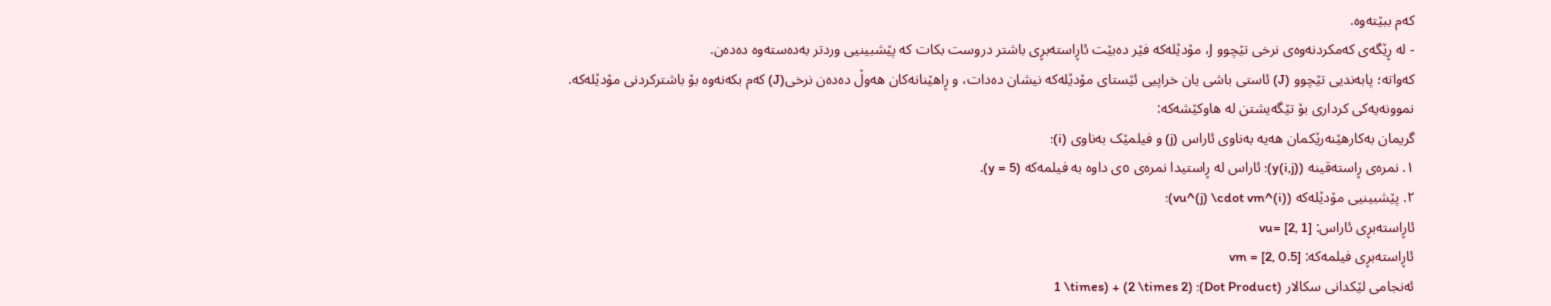کەم ببێتەوە.
- لە ڕێگەی کەمکردنەوەی نرخی تێچوو J، مۆدێلەکە فێر دەبێت ئاڕاستەبڕی باشتر دروست بکات کە پێشبینیی وردتر بەدەستەوە دەدەن.
کەواتە؛ پابەندیی تێچوو (J) ئاستی باشی یان خراپیی ئێستای مۆدێلەکە نیشان دەدات، و ڕاهێنانەکان هەوڵ دەدەن نرخی(J) کەم بکەنەوە بۆ باشترکردنی مۆدێلەکە.
نموونەیەکی کرداری بۆ تێگەیشتن لە هاوکێشەکە:
گریمان بەکارهێنەرێکمان هەیە بەناوی ئاراس (j) و فیلمێک بەناوی (i):
١. نمرەی ڕاستەقینە (y(i,j)): ئاراس لە ڕاستیدا نمرەی ٥ی داوە بە فیلمەکە (y = 5).
٢. پێشبینیی مۆدێلەکە (vu^(j) \cdot vm^(i)):
ئاڕاستەبڕی ئاراس: vu= [2, 1]
ئاڕاستەبڕی فیلمەکە: vm = [2, 0.5]
ئەنجامی لێکدانی سکالار (Dot Product): (2 \times 2) + (1 \times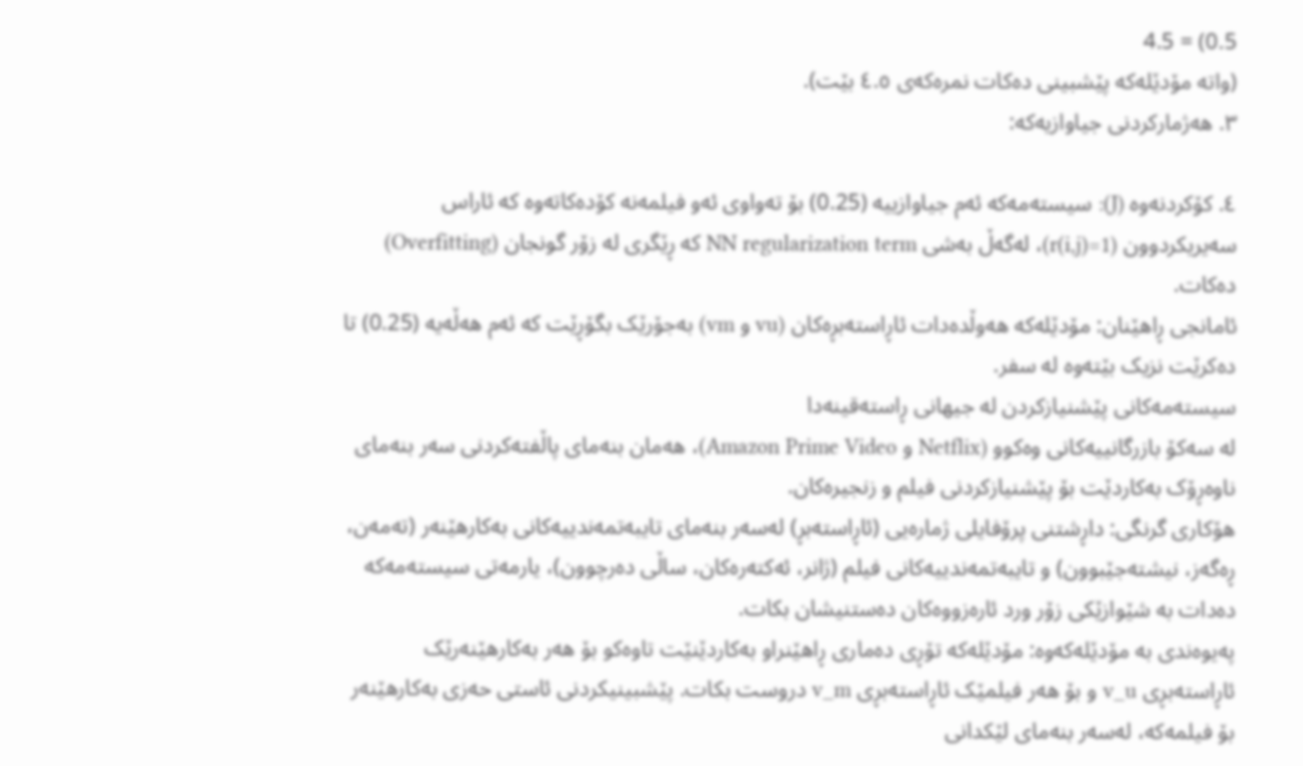0.5) = 4.5
(واتە مۆدێلەکە پێشبینی دەکات نمرەکەی ٤.٥ بێت).
٣. هەژمارکردنی جیاوازیەکە:

٤. کۆکردنەوە (J): سیستەمەکە ئەم جیاوازییە (0.25) بۆ تەواوی ئەو فیلمەنە کۆدەکاتەوە کە ئاراس سەیریکردوون (r(i,j)=1)، لەگەڵ بەشی NN regularization term کە ڕێگری لە زۆر گونجان (Overfitting) دەکات.
ئامانجی ڕاهێنان: مۆدێلەکە هەوڵدەدات ئاڕاستەبڕەکان (vu و vm) بەجۆرێک بگۆڕێت کە ئەم هەڵەیە (0.25) تا دەکرێت نزیک بێتەوە لە سفر.
سیستەمەکانی پێشنیازکردن لە جیهانی ڕاستەقینەدا
لە سەکۆ بازرگانییەکانی وەکوو (Netflix و Amazon Prime Video)، هەمان بنەمای پاڵفتەکردنی سەر بنەمای ناوەڕۆک بەکاردێت بۆ پێشنیازکردنی فیلم و زنجیرەکان.
هۆکاری گرنگی: داڕشتنی پرۆفایلی ژمارەیی (ئاڕاستەبڕ) لەسەر بنەمای تایبەتمەندییەکانی بەکارهێنەر (تەمەن، ڕەگەز، نیشتەجێبوون) و تایبەتمەندییەکانی فیلم (ژانر، ئەکتەرەکان، ساڵی دەرچوون)، یارمەتی سیستەمەکە دەدات بە شێوازێکی زۆر ورد ئارەزووەکان دەستنیشان بکات.
پەیوەندی بە مۆدێلەکەوە: مۆدێلەکە تۆڕی دەماری ڕاهێنراو بەکاردێنێت تاوەکو بۆ هەر بەکارهێنەرێک ئاڕاستەبڕی v_u و بۆ هەر فیلمێک ئاڕاستەبڕی v_m دروست بکات. پێشبینیکردنی ئاستی حەزی بەکارهێنەر بۆ فیلمەکە، لەسەر بنەمای لێکدانی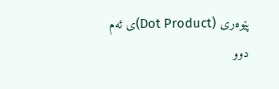پێوەری (Dot Product)ی ئەم دوو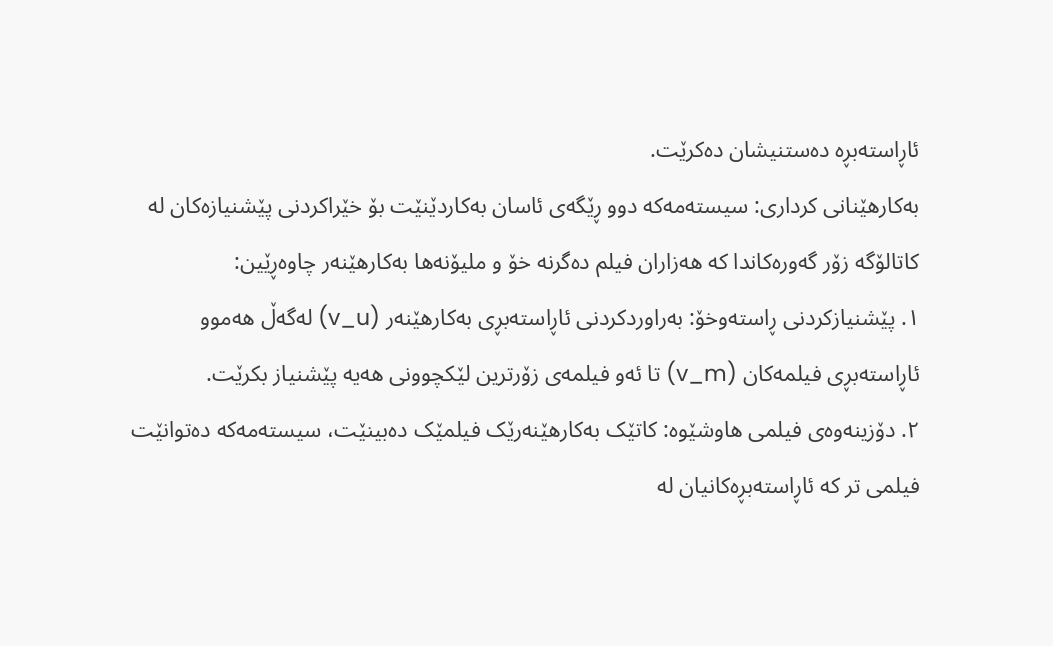ئاڕاستەبڕە دەستنیشان دەکرێت.
بەکارهێنانی کرداری: سیستەمەکە دوو ڕێگەی ئاسان بەکاردێنێت بۆ خێراکردنی پێشنیازەکان لە کاتالۆگە زۆر گەورەکاندا کە هەزاران فیلم دەگرنە خۆ و ملیۆنەها بەکارهێنەر چاوەڕێین:
١. پێشنیازکردنی ڕاستەوخۆ: بەراوردکردنی ئاڕاستەبڕی بەکارهێنەر (v_u) لەگەڵ هەموو ئاڕاستەبڕی فیلمەکان (v_m) تا ئەو فیلمەی زۆرترین لێکچوونی هەیە پێشنیاز بکرێت.
٢. دۆزینەوەی فیلمی هاوشێوە: کاتێک بەکارهێنەرێک فیلمێک دەبینێت، سیستەمەکە دەتوانێت فیلمی تر کە ئاڕاستەبڕەکانیان لە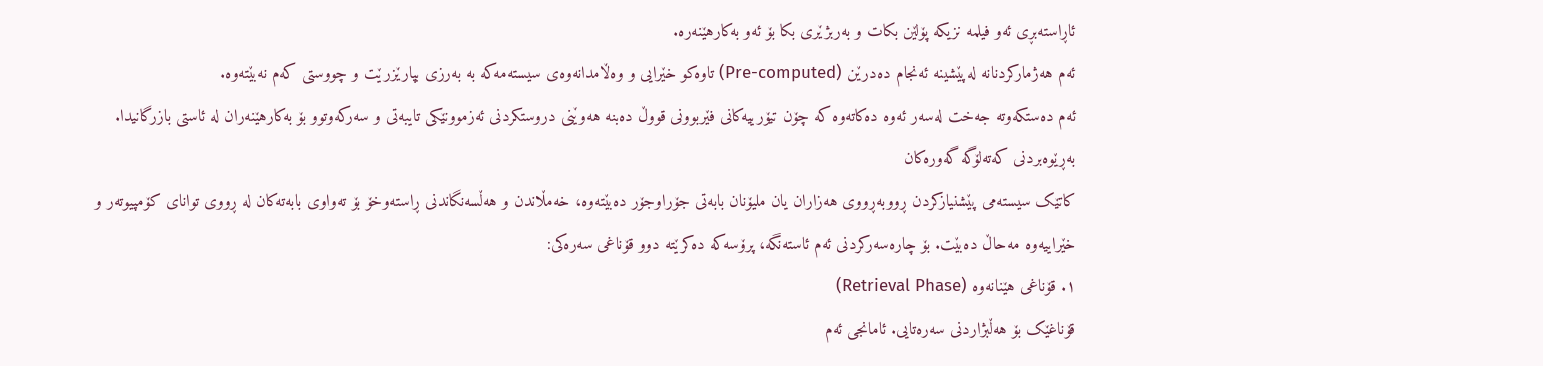ئاڕاستەبڕی ئەو فیلمە نزیکە پۆلێن بکات و بەربژێری بکا بۆ ئەو بەکارهێنەرە.
ئەم هەژمارکردنانە لەپێشینە ئەنجام دەدرێن (Pre-computed) تاوەکو خێرایی و وەڵامدانەوەی سیستەمەکە بە بەرزی بپارێزرێت و چووستی کەم نەبێتەوە.
ئەم دەستکەوتە جەخت لەسەر ئەوە دەکاتەوە کە چۆن تیۆرییەکانی فێربوونی قووڵ دەبنە هەوێنی دروستکردنی ئەزموونێکی تایبەتی و سەرکەوتوو بۆ بەکارهێنەران لە ئاستی بازرگانیدا.
بەڕێوەبردنی کەتەلۆگە گەورەکان
کاتێک سیستەمی پێشنیازکردن ڕووبەڕووی هەزاران یان ملیۆنان بابەتی جۆراوجۆر دەبێتەوە، خەمڵاندن و هەڵسەنگاندنی ڕاستەوخۆ بۆ تەواوی بابەتەکان لە ڕووی توانای کۆمپیوتەر و خێراییەوە مەحاڵ دەبێت. بۆ چارەسەرکردنی ئەم ئاستەنگە، پرۆسەکە دەکرێتە دوو قۆناغی سەرەکی:
١. قۆناغی هێنانەوە (Retrieval Phase)
قۆناغێک بۆ هەڵبژاردنی سەرەتایی. ئامانجی ئەم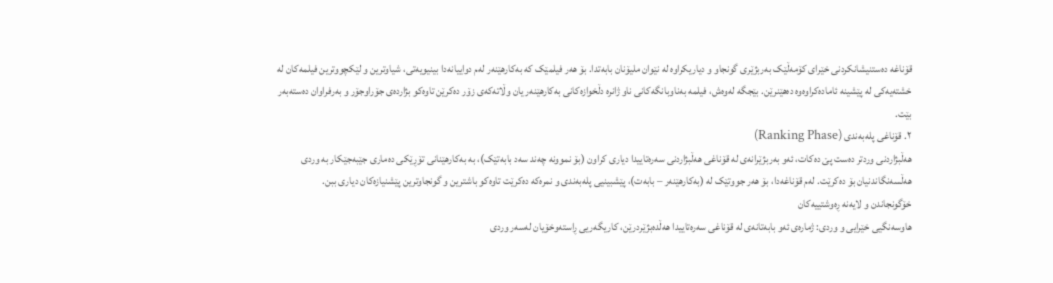قۆناغە دەستنیشانکردنی خێرای کۆمەڵێک بەربژێری گونجاو و دیاریکراوە لە نێوان ملیۆنان بابەتدا. بۆ هەر فیلمێک کە بەکارهێنەر لەم دواییانەدا بینیویەتی، شیاوترین و لێکچووترین فیلمەکان لە خشتەیەکی لە پێشینە ئامادەکراوەوە دەهێنرێن. بێجگە لەوەش، فیلمە بەناوبانگەکانی ناو ژانرە دڵخوازەکانی بەکارهێنەر یان وڵاتەکەی زۆر دەکرێن تاوەکو بژاردەی جۆراوجۆر و بەرفراوان دەستەبەر بێت.
٢. قۆناغی پلەبەندی (Ranking Phase)
هەڵبژاردنی وردتر دەست پێ دەکات، ئەو بەربژێرانەی لە قۆناغی هەڵبژاردنی سەرەتاییدا دیاری کراون (بۆ نموونە چەند سەد بابەتێک)، بە بەکارهێنانی تۆڕێکی دەماری جێبەجێکار بە وردی هەڵسەنگاندنیان بۆ دەکرێت. لەم قۆناغەدا، بۆ هەر جووتێک لە (بەکارهێنەر – بابەت)، پێشبینیی پلەبەندی و نمرەکە دەکرێت تاوەکو باشترین و گونجاوترین پێشنیازەکان دیاری ببن.
خۆگونجاندن و لایەنە ڕەوشتییەکان
هاوسەنگیی خێرایی و وردی: ژمارەی ئەو بابەتانەی لە قۆناغی سەرەتاییدا هەڵدەبژێردرێن، کاریگەریی ڕاستەوخۆیان لەسەر وردی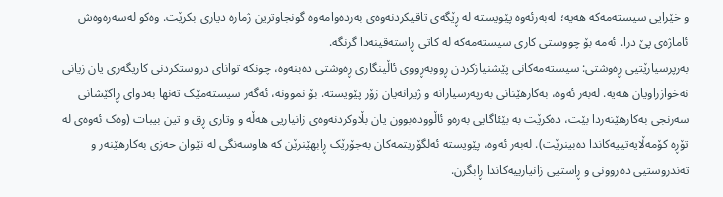و خێرایی سیستەمەکە هەیە؛ لەبەرئەوە پێویستە لە ڕێگەی تاقیکردنەوەی بەردەوامەوە گونجاوترین ژمارە دیاری بکرێت. وەکو لەسەرەوەش ئاماژەی پێ درا. ئەمە بۆ چووستی کاری سیستەمەکە لە کاتی ڕاستەقینەدا گرنگە.
بەرپرسیارێتیی ڕەوشتی: سیستەمەکانی پێشنیازکردن ڕووبەڕووی ئاڵینگاری ڕەوشتی دەبنەوە، چونکە توانای دروستکردنی کاریگەری یان زیانی نەخوازراویان هەیە. لەبەر ئەوە، بەکارهێنانی بەرپەرسیارانە و ژیرانەیان زۆر پێویستە. بۆ نموونە، ئەگەر سیستەمێک تەنها بەدوای ڕاکێشانی سەرنجی بەکارهێنەردا بێت، دەکرێت بە بێئاگایی بەرەو ئاڵوودەبوون یان بڵاوکردنەوەی زانیاریی هەڵە و وتاری ڕق و تین بیبات (وەک ئەوەی لە تۆڕە کۆمەڵایەتییەکاندا دەبینرێت). لەبەر ئەوە، پێویستە ئەلگۆریتمەکان بەجۆرێک ڕابهێنرێن کە هاوسەنگی لە نێوان حەزی بەکارهێنەر و تەندروستیی دەروونی و ڕاستیی زانیارییەکاندا ڕابگرن.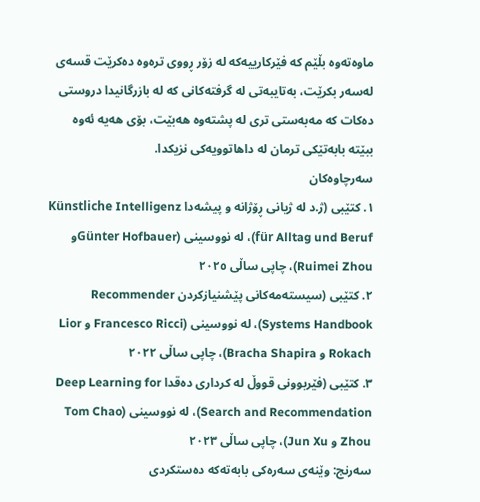ماوەتەوە بڵێم کە فێرکارییەکە لە زۆر ڕووی ترەوە دەکرێت قسەی لەسەر بکرێت، بەتایبەتی لە گرفتەکانی کە لە بازرگانیدا دروستی دەکات کە مەبەستی تری لە پشتەوە هەبێت، بۆی هەیە ئەوە ببێتە بابەتێکی ترمان لە داهاتوویەکی نزیکدا.
سەرچاوەکان
١. کتێبی (ژ.د لە ژیانی ڕۆژانە و پیشەدا Künstliche Intelligenz für Alltag und Beruf)، لە نووسینی (Günter Hofbauerو Ruimei Zhou)، چاپی ساڵی ٢٠٢٥
٢. کتێبی (سیستەمەکانی پێشنیازکردن Recommender Systems Handbook)، لە نووسینی (Francesco Ricci و Lior Rokach و Bracha Shapira)، چاپی ساڵی ٢٠٢٢
٣. کتێبی (فێربوونی قووڵ لە کرداری دەقدا Deep Learning for Search and Recommendation)، لە نووسینی (Tom Chao Zhou و Jun Xu)، چاپی ساڵی ٢٠٢٣
سەرنج: وێنەی سەرەکی بابەتەکە دەستکردی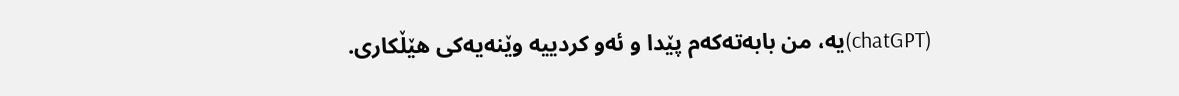(chatGPT)یە، من بابەتەکەم پێدا و ئەو کردییە وێنەیەکی هێڵکاری.